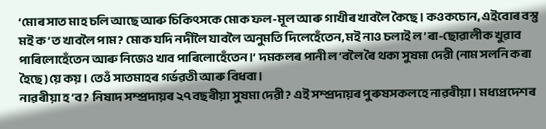‘মোৰ সাত মাহ চলি আছে আৰু চিকিৎসকে মোক ফল-মূল আৰু গাখীৰ খাবলৈ কৈছে। কওকচোন, এইবোৰ বস্তু মই ক’ত খাবলৈ পাম? মোক যদি নদীলৈ যাবলৈ অনুমতি দিলেহেঁতেন, মই নাও চলাই ল’ৰা-ছোৱালীক খুৱাব পাৰিলোহেঁতেন আৰু নিজেও খাব পাৰিলোহেঁতেন।’ দমকলৰ পানী ল’বলৈ ৰৈ থকা সুষমা দেৱী (নাম সলনি কৰা হৈছে)য়ে কয়। তেওঁ সাতমাহৰ গৰ্ভৱতী আৰু বিধবা।
নাৱৰীয়া হ’ব? নিষাদ সম্প্ৰদায়ৰ ২৭ বছৰীয়া সুষমা দেৱী? এই সম্প্ৰদায়ৰ পুৰুষসকলহে নাৱৰীয়া। মধ্যপ্ৰদেশৰ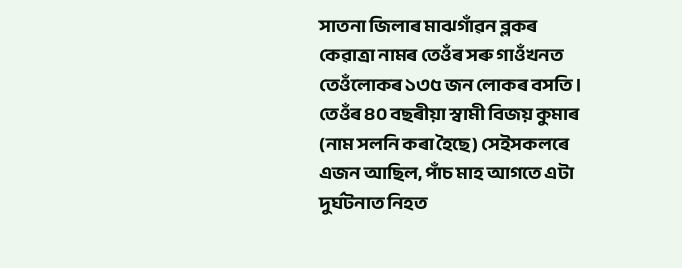সাতনা জিলাৰ মাঝগাঁৱন ব্লকৰ কেৱাত্ৰা নামৰ তেওঁৰ সৰু গাওঁখনত তেওঁলোকৰ ১৩৫ জন লোকৰ বসতি। তেওঁৰ ৪০ বছৰীয়া স্বামী বিজয় কুমাৰ (নাম সলনি কৰা হৈছে) সেইসকলৰে এজন আছিল, পাঁচ মাহ আগতে এটা দুৰ্ঘটনাত নিহত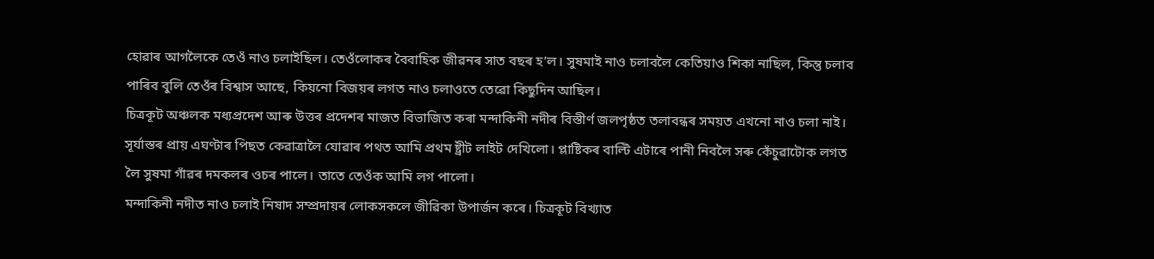হোৱাৰ আগলৈকে তেওঁ নাও চলাইছিল। তেওঁলোকৰ বৈবাহিক জীৱনৰ সাত বছৰ হ’ল। সুষমাই নাও চলাবলৈ কেতিয়াও শিকা নাছিল, কিন্তু চলাব পাৰিব বুলি তেওঁৰ বিশ্বাস আছে, কিয়নো বিজয়ৰ লগত নাও চলাওতে তেৱো কিছুদিন আছিল।
চিত্ৰকূট অঞ্চলক মধ্যপ্ৰদেশ আৰু উত্তৰ প্ৰদেশৰ মাজত বিভাজিত কৰা মন্দাকিনী নদীৰ বিস্তীৰ্ণ জলপৃষ্ঠত তলাবন্ধৰ সময়ত এখনো নাও চলা নাই।
সূৰ্যাস্তৰ প্ৰায় এঘণ্টাৰ পিছত কেৱাত্ৰালৈ যোৱাৰ পথত আমি প্ৰথম ষ্ট্ৰীট লাইট দেখিলো। প্লাষ্টিকৰ বাল্টি এটাৰে পানী নিবলৈ সৰু কেঁচুৱাটোক লগত লৈ সুষমা গাঁৱৰ দমকলৰ ওচৰ পালে। তাতে তেওঁক আমি লগ পালো।
মন্দাকিনী নদীত নাও চলাই নিষাদ সম্প্ৰদায়ৰ লোকসকলে জীৱিকা উপাৰ্জন কৰে। চিত্ৰকূট বিখ্যাত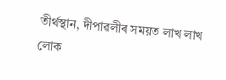তীৰ্থস্থান, দীপাৱলীৰ সময়ত লাখ লাখ লোক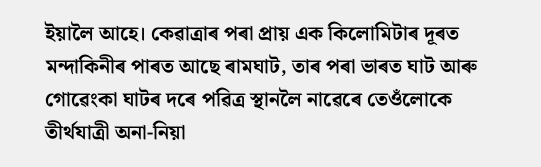ইয়ালৈ আহে। কেৱাত্ৰাৰ পৰা প্ৰায় এক কিলোমিটাৰ দূৰত মন্দাকিনীৰ পাৰত আছে ৰামঘাট, তাৰ পৰা ভাৰত ঘাট আৰু গোৱেংকা ঘাটৰ দৰে পৱিত্ৰ স্থানলৈ নাৱেৰে তেওঁলোকে তীৰ্থযাত্ৰী অনা-নিয়া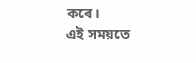কৰে।
এই সময়তে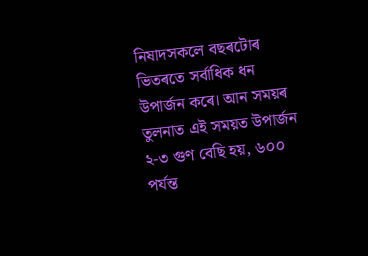নিষাদসকলে বছৰটোৰ ভিতৰতে সৰ্বাধিক ধন উপাৰ্জন কৰে। আন সময়ৰ তুলনাত এই সময়ত উপাৰ্জন ২-৩ গুণ বেছি হয়, ৬০০ পৰ্যন্ত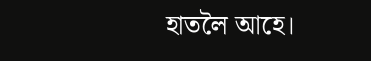হাতলৈ আহে।